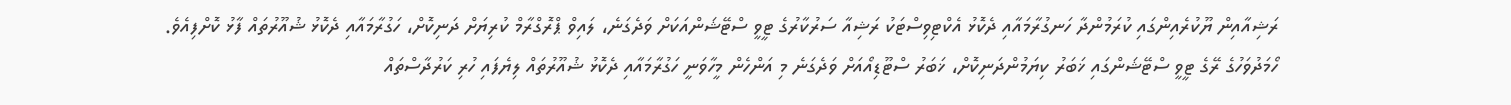ރަޝިއާއިން ޔޫކުރެއިންގައި ކުރަމުންދާ ހަނގުރާމައާއި ދެކޮޅު އެކްޓިވިސްޓަކު ރަޝިއާ ސަރުކާރުގެ ޓީވީ ސްޓޭޝަންއަކަށް ވަދެގަނެ، ލައިވް ޕްރޮގްރާމް ކުރިޔަށް ދަނިކޮށް، ހަގުރާމައާއި ދެކޮޅު ޝުއޫރުތައް ފާޅު ކޮށްފިއެވެ.
ހޯމަދުވަހުގެ ރޭގެ ޓީވީ ސްޓޭޝަންގައި ޚަބަރު ކިޔަމުންދަނިކޮށް، ޚަބަރު ސްޓޫޑިއޯއަށް ވަދެގަނެ މި އަންހެން މީހާވަނީ ހަގުރާމައާއި ދެކޮޅު ޝުއޫރުތައް ލިޔެފައި ހުރި ކަރުދާސްތައް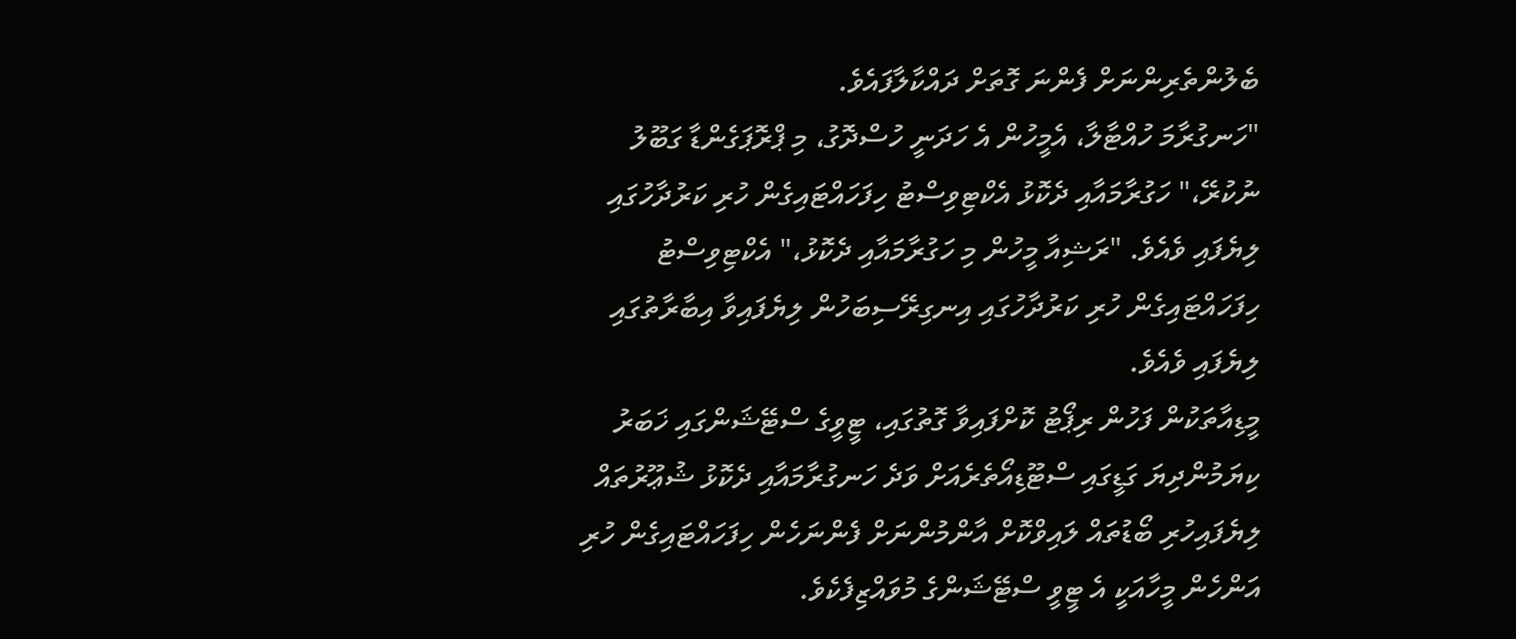ބެލުންތެރިންނަށް ފެންނަ ގޮތަށް ދައްކާލާފައެވެ.
"ހަނގުރާމަ ހުއްޓާލާ، އެމީހުން އެ ހަދަނީ ހުސްދޮގު، މި ޕްރޮޕަގެންޑާ ގަބޫލު ނުކުރޭ،" ހަގުރާމައާއި ދެކޮޅު އެކްޓިވިސްޓު ހިފަހައްޓައިގެން ހުރި ކަރުދާހުގައި ލިޔެފައި ވެއެވެ. "ރަޝިއާ މީހުން މި ހަގުރާމައާއި ދެކޮޅު،" އެކްޓިވިސްޓު ހިފަހައްޓައިގެން ހުރި ކަރުދާހުގައި އިނގިރޭސިބަހުން ލިޔެފައިވާ އިބާރާތުގައި ލިޔެފައި ވެއެވެ.
މީޑިއާތަކުން ފަހުން ރިޕޯޓު ކޮށްފައިވާ ގޮތުގައި، ޓީވީގެ ސްޓޭޝަންގައި ޚަބަރު ކިޔަމުންދިޔަ ގަޑީގައި ސްޓޫޑިއޯތެރެއަށް ވަދެ ހަނގުރާމައާއި ދެކޮޅު ޝުޢޫރުތައް ލިޔެފައިހުރި ބޯޑުތައް ލައިވްކޮށް އާންމުންނަށް ފެންނަހެން ހިފަހައްޓައިގެން ހުރި އަންހެން މީހާއަކީ އެ ޓީވީ ސްޓޭޝަންގެ މުވައްޒިފެކެވެ.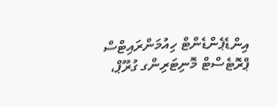އިންޑެޕެންޑެންޓް ހިއުމަންރައިޓްސް ޕްރޮޓެސްޓް މޮނިޓަރިންގ ގުރޫޕް،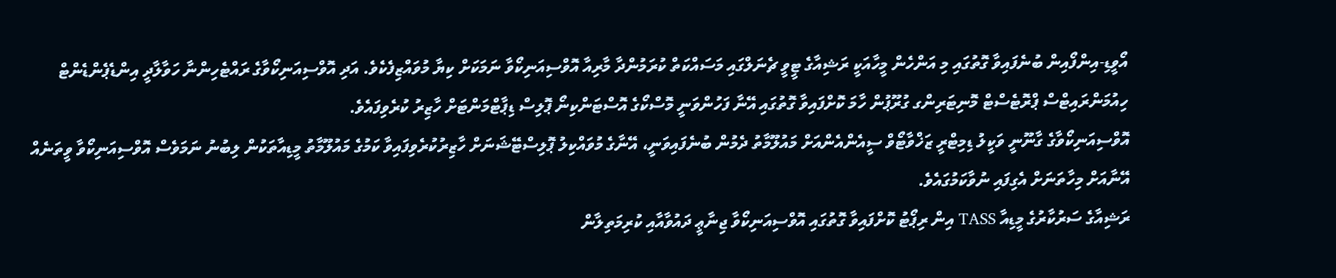އޯވީޑި-އިންފޯއިން ބުނެފައިވާ ގޮތުގައި މި އަންހެން މީހާއަކީ ރަޝިއާގެ ޓީވީ ޗެނަލްގައި މަސައްކަތް ކުރަމުންދާ މާރިއާ އޮވްސިއަނިކޯވާ ނަމަކަށް ކިޔާ މުވައްޒިފެކެވެ. އަދި އޮވްސިއަނިކޯވާގެ ރައްޓެހިންނާ ހަވާލާދީ އިންޑެޕެންޑެންޓް ހިއުމަންރައިޓްސް ޕްރޮޓެސްޓް މޮނިޓަރިންގ ގުރޫޕުން ހާމަ ކޮށްފައިވާ ގޮތުގައި އޭނާ ފަހުންވަނީ މޮސްކޯގެ އޮސްޓަންކިނޯ ޕޮލިސް ޑިޕާޓްމަންޓަށް ހާޒިރު ކުރެވިފައެވެ.
އޮވްސިއަނިކޯވާގެ ގާނޫނީ ވަކީލު ޑިމިޓްރީ ޒަޚްވާޓޯވް ސީއެންއެންއަށް މައުލޫމާތު ދެމުން ބުނެފައިވަނީ، އޭނާގެ މުވައްކިލު ޕޮލިސްޓޭޝަނަށް ހާޒިރުކުރެވިފައިވާ ކަމުގެ މައުލޫމާތު މީޑިއާތަކުން ލިބުނު ނަމަވެސް އޮވްސިއަނިކޯވާ ވީތަނެއް އޭނާއަށް މިހާތަނަށް އެގިފައި ނުވާކަމުގައެވެ.
ރަޝިއާގެ ސަރުކާރުގެ މީޑިއާ TASS އިން ރިޕޯޓު ކޮށްފައިވާ ގޮތުގައި އޮވްސިއަނިކޯވާ ޖިނާޢީ ދައުވާއާއި ކުރިމަތިލާން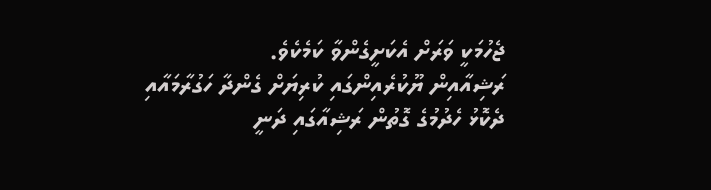ޖެހުމަކީ ވަރަށް އެކަށީގެންވާ ކަމެކެވެ.
ރަޝިއާއިން ޔޫކުރެއިންގައި ކުރިޔަށް ގެންދާ ހަގުރާމައާއި ދެކޮޅު ހެދުމުގެ ގޮތުން ރަޝިއާގައި ދަނީ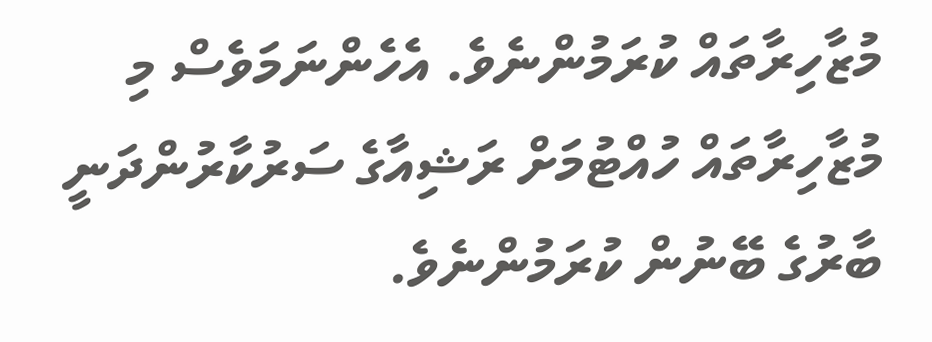މުޒާހިރާތައް ކުރަމުންނެވެ. އެހެންނަމަވެސް މި މުޒާހިރާތައް ހުއްޓުމަށް ރަޝިއާގެ ސަރުކާރުންދަނީ ބާރުގެ ބޭނުން ކުރަމުންނެވެ.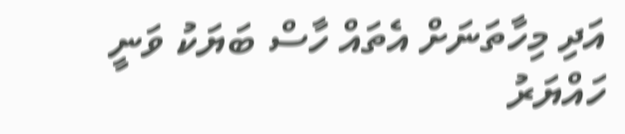އަދި މިހާތަނަށް އެތައް ހާސް ބަޔަކު ވަނީ ހައްޔަރު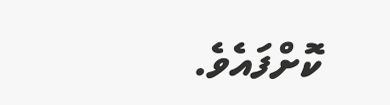ކޮށްފައެވެ.